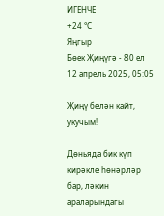ИГЕНЧЕ
+24 °С
Яңгыр
Бөек Җиңүгә - 80 ел
12 апрель 2025, 05:05

Җиңү белән кайт, укучым!

Дөньяда бик күп кирәкле һөнәрләр бар, ләкин араларындагы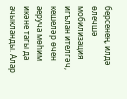берсенең, илдә өлечшә мобилизация игълан ителгәч, кешеләр өчен аеруча мөһим икәне тагы да ачыкланды. Алар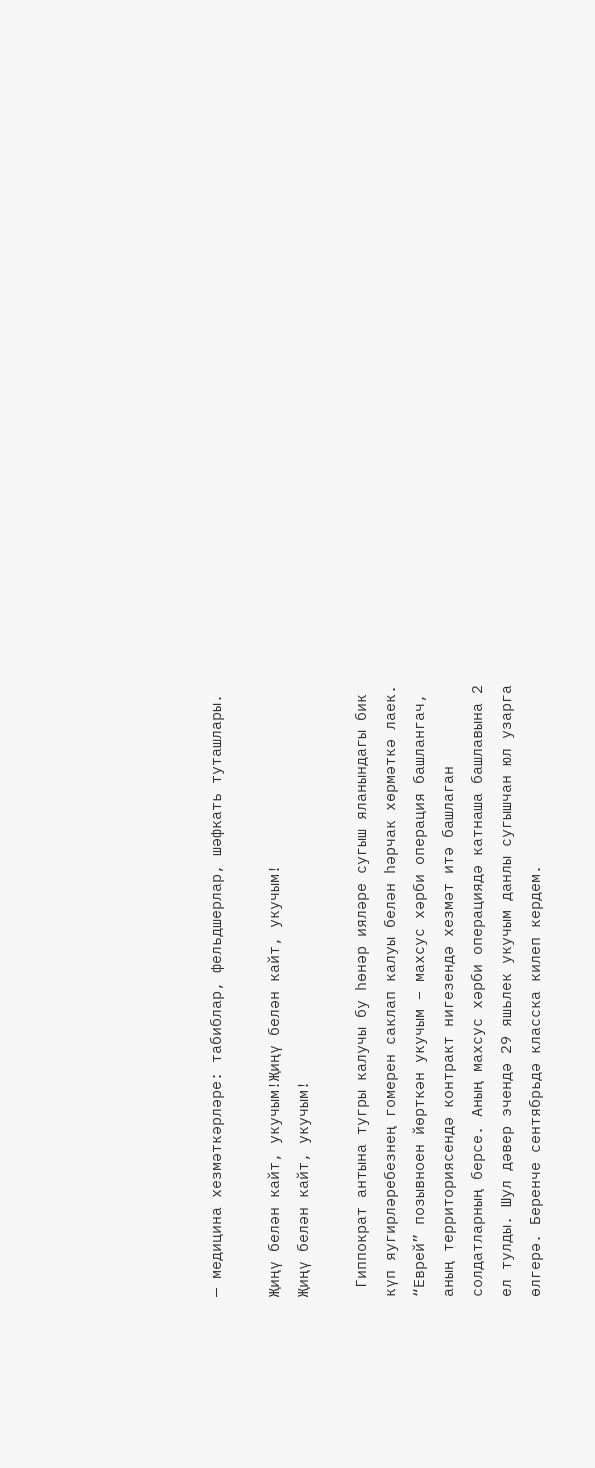— медицина хезмәткәрләре: табиблар, фельдшерлар, шәфкать туташлары.

Җиңү белән кайт, укучым!Җиңү белән кайт, укучым!
Җиңү белән кайт, укучым!

 Гиппократ антына тугры калучы бу һөнәр ияләре сугыш яланындагы бик күп яугирләребезнең гомерен саклап калуы белән һәрчак хөрмәткә лаек. “Еврей” позывноен йөрткән укучым – махсус хәрби операция башлангач, аның территориясендә контракт нигезендә хезмәт итә башлаган солдатларның берсе. Аның махсус хәрби операциядә катнаша башлавына 2 ел тулды. Шул дәвер эчендә 29 яшьлек укучым данлы сугышчан юл узарга өлгерә. Беренче сентябрьдә класска килеп кердем.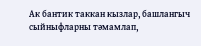Ак бантик таккан кызлар, башлангыч сыйныфларны тәмамлап,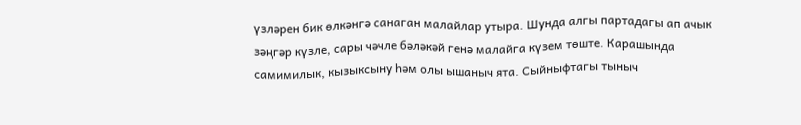үзләрен бик өлкәнгә санаган малайлар утыра. Шунда алгы партадагы ап ачык зәңгәр күзле, сары чәчле бәләкәй генә малайга күзем төште. Карашында самимилык, кызыксыну һәм олы ышаныч ята. Сыйныфтагы тыныч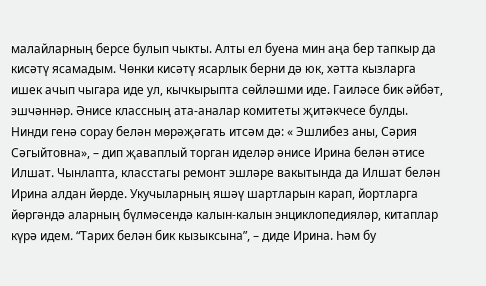малайларның берсе булып чыкты. Алты ел буена мин аңа бер тапкыр да кисәтү ясамадым. Чөнки кисәтү ясарлык берни дә юк, хәтта кызларга ишек ачып чыгара иде ул, кычкырыпта сөйләшми иде. Гаиләсе бик әйбәт, эшчәннәр. Әнисе классның ата-аналар комитеты җитәкчесе булды. Нинди генә сорау белән мөрәҗәгать итсәм дә: « Эшлибез аны, Сәрия Сәгыйтовна», – дип җаваплый торган иделәр әнисе Ирина белән әтисе Илшат. Чынлапта, класстагы ремонт эшләре вакытында да Илшат белән Ирина алдан йөрде. Укучыларның яшәү шартларын карап, йортларга йөргәндә аларның бүлмәсендә калын-калын энциклопедияләр, китаплар күрә идем. “Тарих белән бик кызыксына”, – диде Ирина. Һәм бу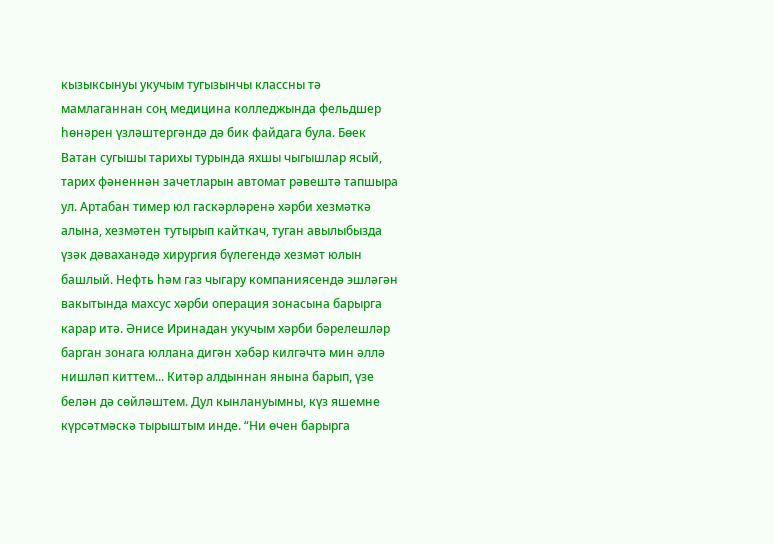кызыксынуы укучым тугызынчы классны тә мамлаганнан соң медицина колледжында фельдшер һөнәрен үзләштергәндә дә бик файдага була. Бөек Ватан сугышы тарихы турында яхшы чыгышлар ясый, тарих фәненнән зачетларын автомат рәвештә тапшыра ул. Артабан тимер юл гаскәрләренә хәрби хезмәткә алына, хезмәтен тутырып кайткач, туган авылыбызда үзәк дәваханәдә хирургия бүлегендә хезмәт юлын башлый. Нефть һәм газ чыгару компаниясендә эшләгән вакытында махсус хәрби операция зонасына барырга карар итә. Әнисе Иринадан укучым хәрби бәрелешләр барган зонага юллана дигән хәбәр килгәчтә мин әллә нишләп киттем... Китәр алдыннан янына барып, үзе белән дә сөйләштем. Дул кынлануымны, күз яшемне күрсәтмәскә тырыштым инде. “Ни өчен барырга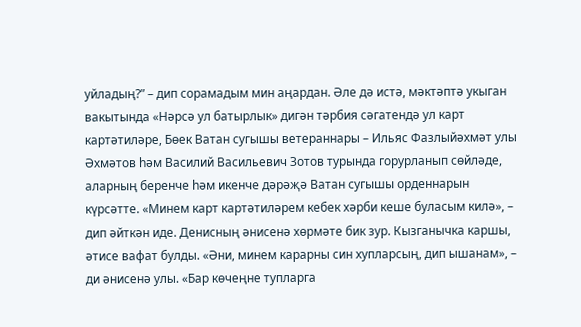уйладың?” – дип сорамадым мин аңардан. Әле дә истә, мәктәптә укыган вакытында «Нәрсә ул батырлык» дигән тәрбия сәгатендә ул карт картәтиләре, Бөек Ватан сугышы ветераннары – Ильяс Фазлыйәхмәт улы Әхмәтов һәм Василий Васильевич Зотов турында горурланып сөйләде, аларның беренче һәм икенче дәрәҗә Ватан сугышы орденнарын күрсәтте. «Минем карт картәтиләрем кебек хәрби кеше буласым килә», – дип әйткән иде. Денисның әнисенә хөрмәте бик зур. Кызганычка каршы, әтисе вафат булды. «Әни, минем карарны син хупларсың, дип ышанам», – ди әнисенә улы. «Бар көчеңне тупларга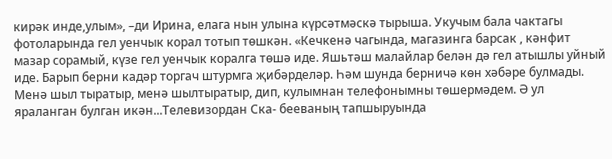кирәк инде,улым», –ди Ирина, елага нын улына күрсәтмәскә тырыша. Укучым бала чактагы фотоларында гел уенчык корал тотып төшкән. «Кечкенә чагында, магазинга барсак , кәнфит мазар сорамый, күзе гел уенчык коралга төшә иде. Яшьтәш малайлар белән дә гел атышлы уйный иде. Барып берни кадәр торгач штурмга җибәрделәр. Һәм шунда берничә көн хәбәре булмады. Менә шыл тыратыр, менә шылтыратыр, дип, кулымнан телефонымны төшермәдем. Ә ул яраланган булган икән...Телевизордан Ска- бееваның тапшыруында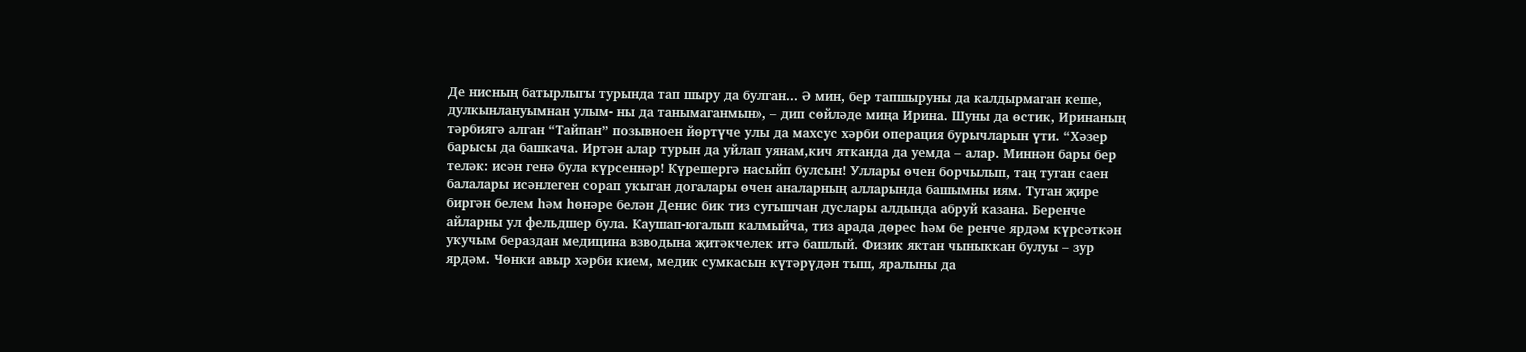Де нисның батырлыгы турында тап шыру да булган... Ә мин, бер тапшыруны да калдырмаган кеше, дулкынлануымнан улым- ны да танымаганмын», – дип сөйләде миңа Ирина. Шуны да өстик, Иринаның тәрбиягә алган “Тайпан” позывноен йөртүче улы да махсус хәрби операция бурычларын үти. “Хәзер барысы да башкача. Иртән алар турын да уйлап уянам,кич ятканда да уемда – алар. Миннән бары бер теләк: исән генә була күрсеннәр! Күрешергә насыйп булсын! Уллары өчен борчылып, таң туган саен балалары исәнлеген сорап укыган догалары өчен аналарның алларында башымны иям. Туган җире биргән белем һәм һөнәре белән Денис бик тиз сугышчан дуслары алдында абруй казана. Беренче айларны ул фельдшер була. Каушап-югалып калмыйча, тиз арада дөрес һәм бе ренче ярдәм күрсәткән укучым бераздан медицина взводына җитәкчелек итә башлый. Физик яктан чыныккан булуы – зур ярдәм. Чөнки авыр хәрби кием, медик сумкасын күтәрүдән тыш, яралыны да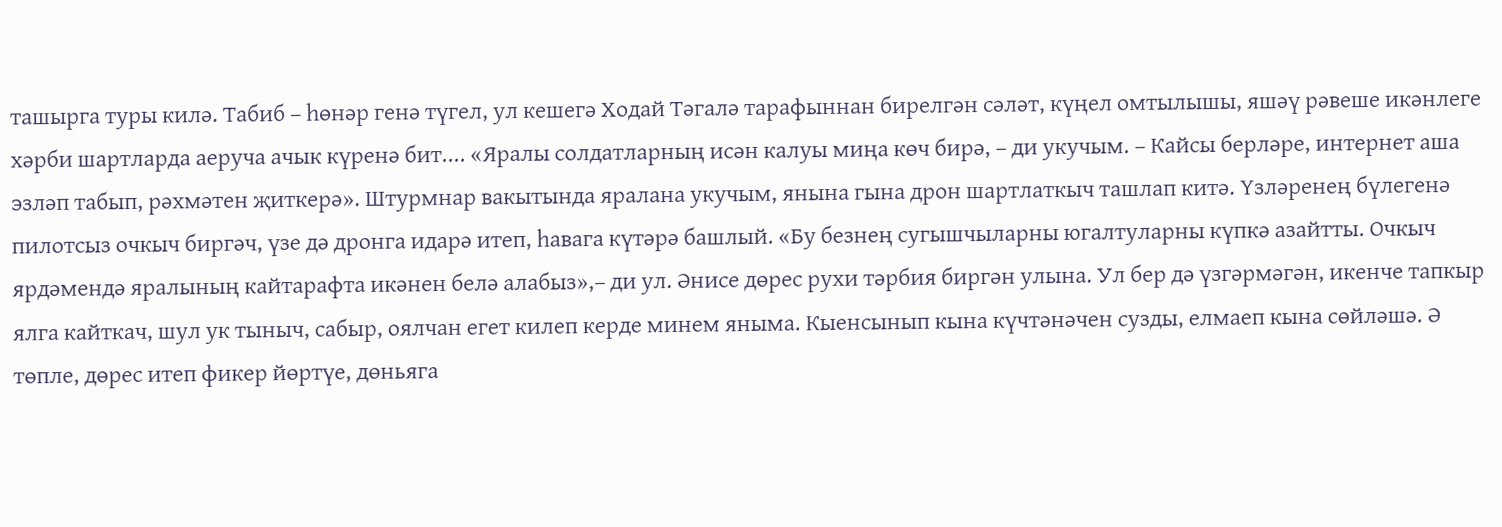ташырга туры килә. Табиб – һөнәр генә түгел, ул кешегә Ходай Тәгалә тарафыннан бирелгән сәләт, күңел омтылышы, яшәү рәвеше икәнлеге хәрби шартларда аеруча ачык күренә бит.... «Яралы солдатларның исән калуы миңа көч бирә, – ди укучым. – Кайсы берләре, интернет аша эзләп табып, рәхмәтен җиткерә». Штурмнар вакытында яралана укучым, янына гына дрон шартлаткыч ташлап китә. Үзләренең бүлегенә пилотсыз очкыч биргәч, үзе дә дронга идарә итеп, һавага күтәрә башлый. «Бу безнең сугышчыларны югалтуларны күпкә азайтты. Очкыч ярдәмендә яралының кайтарафта икәнен белә алабыз»,– ди ул. Әнисе дөрес рухи тәрбия биргән улына. Ул бер дә үзгәрмәгән, икенче тапкыр ялга кайткач, шул ук тыныч, сабыр, оялчан егет килеп керде минем яныма. Кыенсынып кына күчтәнәчен сузды, елмаеп кына сөйләшә. Ә төпле, дөрес итеп фикер йөртүе, дөньяга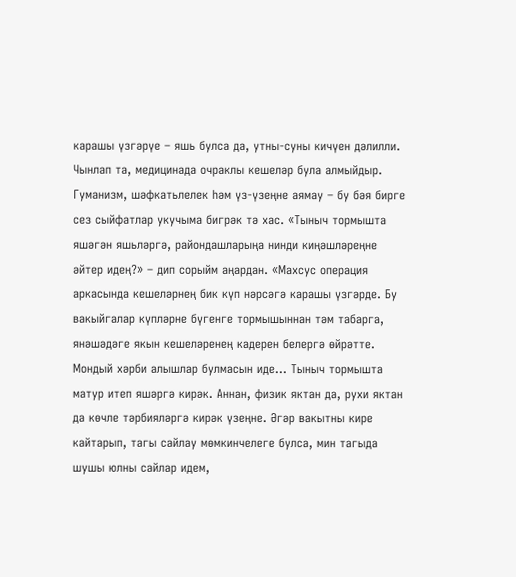карашы үзгәрүе – яшь булса да, утны-суны кичүен дәлилли. Чынлап та, медицинада очраклы кешеләр була алмыйдыр. Гуманизм, шәфкатьлелек һәм үз-үзеңне аямау – бу бәя бирге сез сыйфатлар укучыма бигрәк тә хас. «Тыныч тормышта яшәгән яшьләргә, райондашларыңа нинди киңәшләреңне әйтер идең?» – дип сорыйм аңардан. «Махсус операция аркасында кешеләрнең бик күп нәрсәгә карашы үзгәрде. Бу вакыйгалар күпләрне бүгенге тормышыннан тәм табарга, янәшәдәге якын кешеләренең кадерен белергә өйрәтте. Мондый хәрби алышлар булмасын иде... Тыныч тормышта матур итеп яшәргә кирәк. Аннан, физик яктан да, рухи яктан да көчле тәрбияләргә кирәк үзеңне. Әгәр вакытны кире кайтарып, тагы сайлау мөмкинчелеге булса, мин тагыда шушы юлны сайлар идем,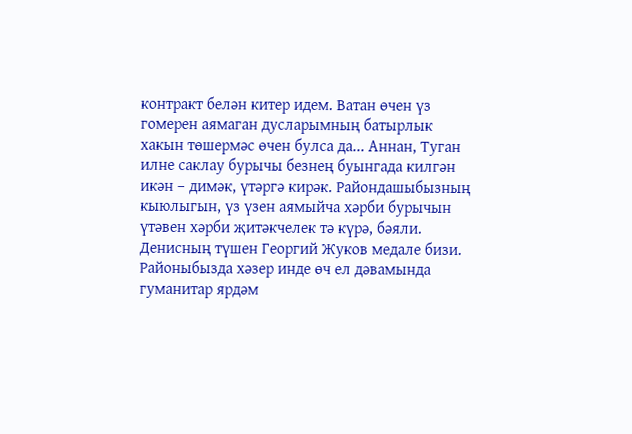контракт белән китер идем. Ватан өчен үз гомерен аямаган дусларымның батырлык хакын төшермәс өчен булса да... Аннан, Туган илне саклау бурычы безнең буынгада килгән икән – димәк, үтәргә кирәк. Райондашыбызның кыюлыгын, үз үзен аямыйча хәрби бурычын үтәвен хәрби җитәкчелек тә күрә, бәяли. Денисның түшен Георгий Жуков медале бизи. Районыбызда хәзер инде өч ел дәвамында гуманитар ярдәм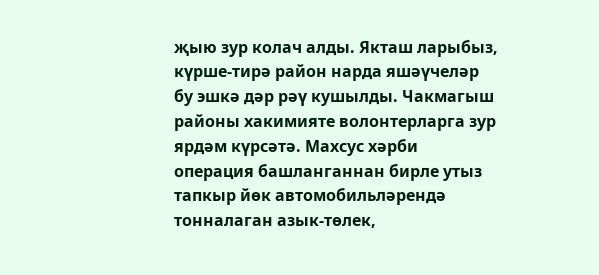җыю зур колач алды. Якташ ларыбыз, күрше-тирә район нарда яшәүчеләр бу эшкә дәр рәү кушылды. Чакмагыш районы хакимияте волонтерларга зур ярдәм күрсәтә. Махсус хәрби операция башланганнан бирле утыз тапкыр йөк автомобильләрендә тонналаган азык-төлек,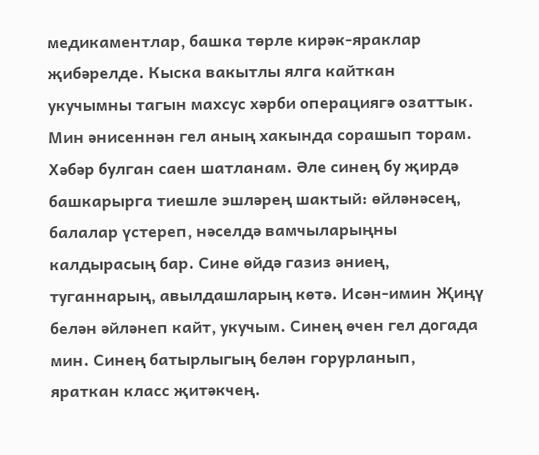медикаментлар, башка төрле кирәк-яраклар җибәрелде. Кыска вакытлы ялга кайткан укучымны тагын махсус хәрби операциягә озаттык. Мин әнисеннән гел аның хакында сорашып торам. Хәбәр булган саен шатланам. Әле синең бу җирдә башкарырга тиешле эшләрең шактый: өйләнәсең, балалар үстереп, нәселдә вамчыларыңны калдырасың бар. Сине өйдә газиз әниең, туганнарың, авылдашларың көтә. Исән-имин Җиңү белән әйләнеп кайт, укучым. Синең өчен гел догада мин. Синең батырлыгың белән горурланып, яраткан класс җитәкчең.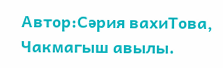Автор:Сәрия вахиТова, Чакмагыш авылы.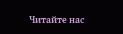Читайте нас